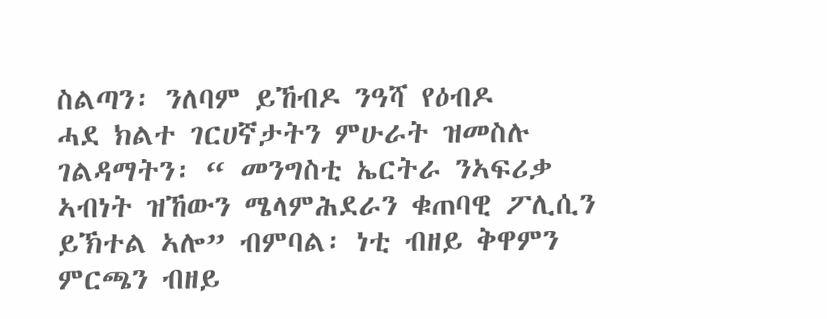ስልጣን፡ ንለባም ይኸብዶ ንዓሻ የዕብዶ
ሓደ ክልተ ገርሀኛታትን ምሁራት ዝመስሉ ገልዳማትን፡ “ መንግስቲ ኤርትራ ንኣፍሪቃ ኣብነት ዝኸውን ሜላምሕደራን ቁጠባዊ ፖሊሲን ይኽተል ኣሎ” ብምባል፡ ነቲ ብዘይ ቅዋምን ምርጫን ብዘይ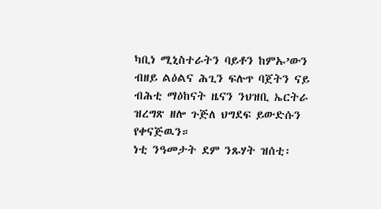ካቢነ ሚኒስተራትን ባይቶን ከምኡ’ውን ብዘይ ልዕልና ሕጊን ፍሉጥ ባጀትን ናይ ብሕቲ ማዕከናት ዜናን ንህዝቢ ኤርትራ ዝረግጽ ዘሎ ጉጅለ ህግደፍ ይውድሱን የቀናጅዉን።
ነቲ ንዓመታት ደም ንጹሃት ዝሰቲ፡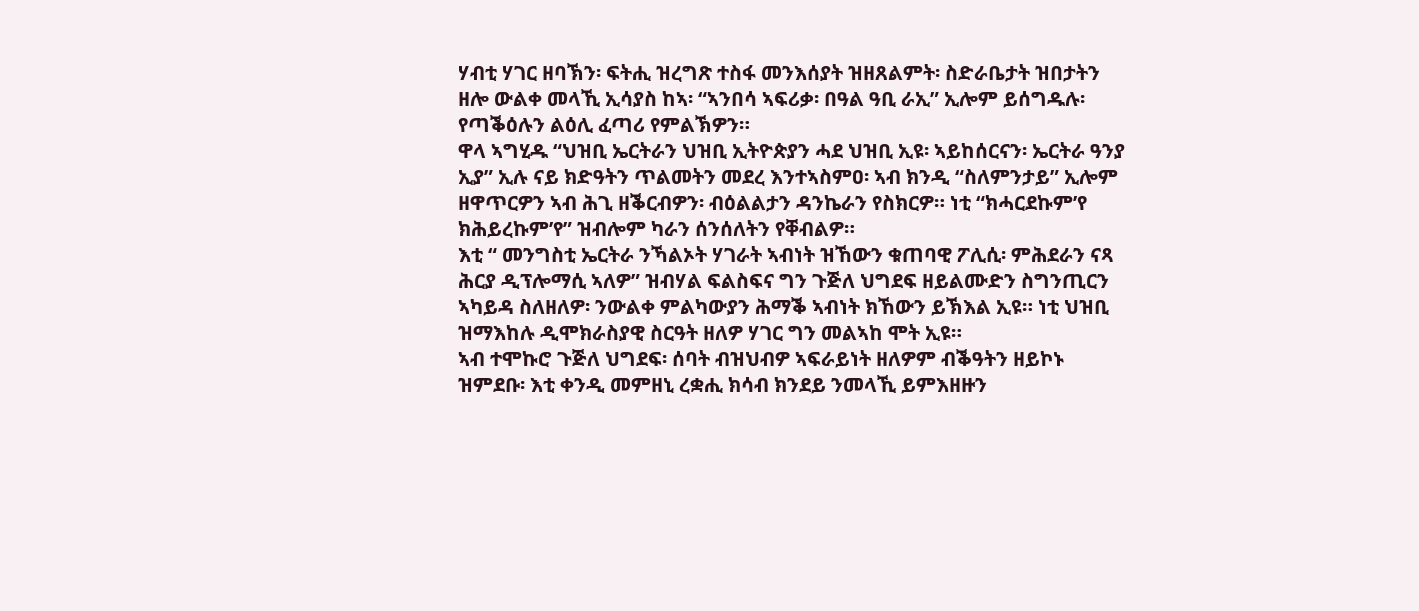ሃብቲ ሃገር ዘባኽን፡ ፍትሒ ዝረግጽ ተስፋ መንእሰያት ዝዘጸልምት፡ ስድራቤታት ዝበታትን ዘሎ ውልቀ መላኺ ኢሳያስ ከኣ፡ “ኣንበሳ ኣፍሪቃ፡ በዓል ዓቢ ራኢ” ኢሎም ይሰግዱሉ፡ የጣቕዕሉን ልዕሊ ፈጣሪ የምልኽዎን።
ዋላ ኣግሂዱ “ህዝቢ ኤርትራን ህዝቢ ኢትዮጵያን ሓደ ህዝቢ ኢዩ፡ ኣይከሰርናን፡ ኤርትራ ዓንያ ኢያ” ኢሉ ናይ ክድዓትን ጥልመትን መደረ እንተኣስምዐ፡ ኣብ ክንዲ “ስለምንታይ” ኢሎም ዘዋጥርዎን ኣብ ሕጊ ዘቕርብዎን፡ ብዕልልታን ዳንኬራን የስክርዎ። ነቲ “ክሓርደኩም’የ ክሕይረኩም’የ” ዝብሎም ካራን ሰንሰለትን የቐብልዎ።
እቲ “ መንግስቲ ኤርትራ ንኻልኦት ሃገራት ኣብነት ዝኸውን ቁጠባዊ ፖሊሲ፡ ምሕደራን ናጻ ሕርያ ዲፕሎማሲ ኣለዎ” ዝብሃል ፍልስፍና ግን ጉጅለ ህግደፍ ዘይልሙድን ስግንጢርን ኣካይዳ ስለዘለዎ፡ ንውልቀ ምልካውያን ሕማቕ ኣብነት ክኸውን ይኽእል ኢዩ። ነቲ ህዝቢ ዝማእከሉ ዲሞክራስያዊ ስርዓት ዘለዎ ሃገር ግን መልኣከ ሞት ኢዩ።
ኣብ ተሞኩሮ ጉጅለ ህግደፍ፡ ሰባት ብዝህብዎ ኣፍራይነት ዘለዎም ብቕዓትን ዘይኮኑ ዝምደቡ፡ እቲ ቀንዲ መምዘኒ ረቋሒ ክሳብ ክንደይ ንመላኺ ይምእዘዙን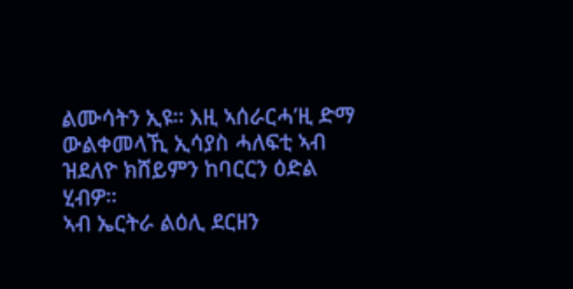ልሙሳትን ኢዩ። እዚ ኣሰራርሓ’ዚ ድማ ውልቀመላኺ ኢሳያስ ሓለፍቲ ኣብ ዝደለዮ ክሸይምን ከባርርን ዕድል ሂብዎ።
ኣብ ኤርትራ ልዕሊ ደርዘን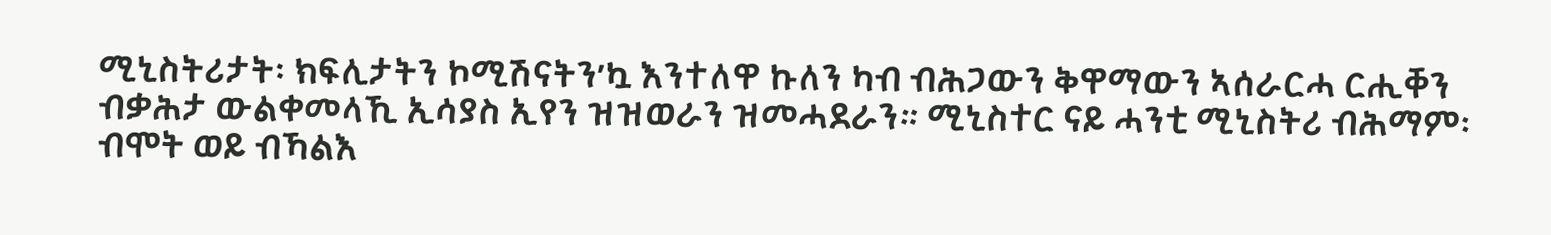ሚኒስትሪታት፡ ክፍሊታትን ኮሚሽናትን’ኳ እንተለዋ ኩለን ካብ ብሕጋውን ቅዋማውን ኣሰራርሓ ርሒቐን ብቃሕታ ውልቀመላኺ ኢሳያስ ኢየን ዝዝወራን ዝመሓደራን። ሚኒስተር ናይ ሓንቲ ሚኒስትሪ ብሕማም፡ ብሞት ወይ ብኻልእ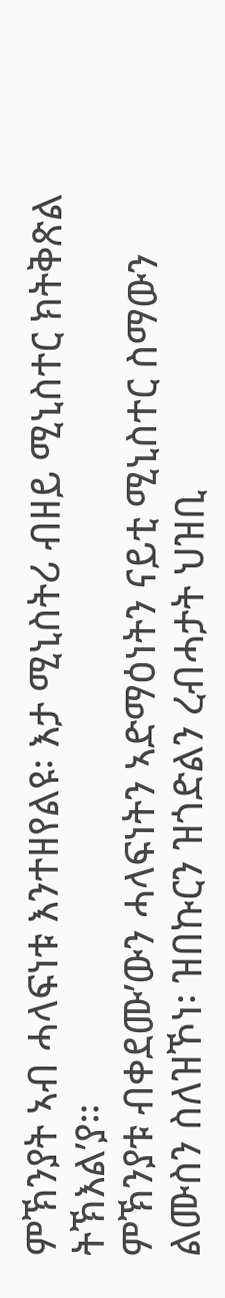ምኽንያት ኣብ ሓላፍነቱ እንተዘየልዩ፡ እታ ሚኒስትሪ ብዘይ ሚኒስተር ክትቅጽል ትኽእል’ያ።
ምኽንያቱ ብቀደሙ’ውን ሓላፍነትን ኣድማዕነትን ናይቲ ሚኒስተር ስማውን ልሙስን ስለዝኾነ፡ ዝበኩርን ዝጎድልን ረብሓታት ህዝቢ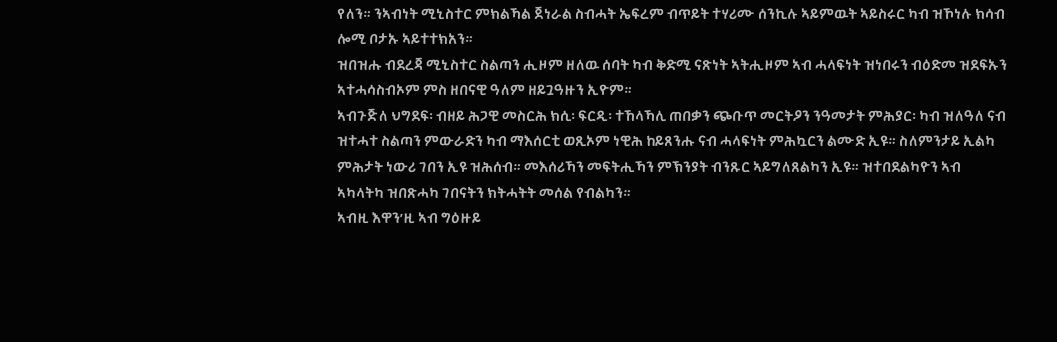የለን። ንኣብነት ሚኒስተር ምክልኻል ጀነራል ስብሓት ኤፍረም ብጥይት ተሃሪሙ ሰንኪሉ ኣይምዉት ኣይስሩር ካብ ዝኾነሉ ክሳብ ሎሚ ቦታኡ ኣይተተክአን።
ዝበዝሑ ብደረጃ ሚኒስተር ስልጣን ሒዞም ዘለዉ ሰባት ካብ ቅድሚ ናጽነት ኣትሒዞም ኣብ ሓላፍነት ዝነበሩን ብዕድመ ዝደፍኡን ኣተሓሳስብኦም ምስ ዘበናዊ ዓለም ዘይጓዓዙን ኢዮም።
ኣብጉጅለ ህግደፍ፡ ብዘይ ሕጋዊ መስርሕ ክሲ፡ ፍርዲ፡ ተኸላኻሊ ጠበቃን ጭቡጥ መርትዖን ንዓመታት ምሕያር፡ ካብ ዝለዓለ ናብ ዝተሓተ ስልጣን ምውራድን ካብ ማእሰርቲ ወጺኦም ነዊሕ ከይጸንሑ ናብ ሓላፍነት ምሕኳርን ልሙድ ኢዩ። ስለምንታይ ኢልካ ምሕታት ነውሪ ገበን ኢዩ ዝሕሰብ። መእሰሪኻን መፍትሒኻን ምኽንያት ብንጹር ኣይግለጸልካን ኢዩ። ዝተበደልካዮን ኣብ ኣካላትካ ዝበጽሓካ ገበናትን ክትሓትት መሰል የብልካን።
ኣብዚ እዋን’ዚ ኣብ ግዕዙይ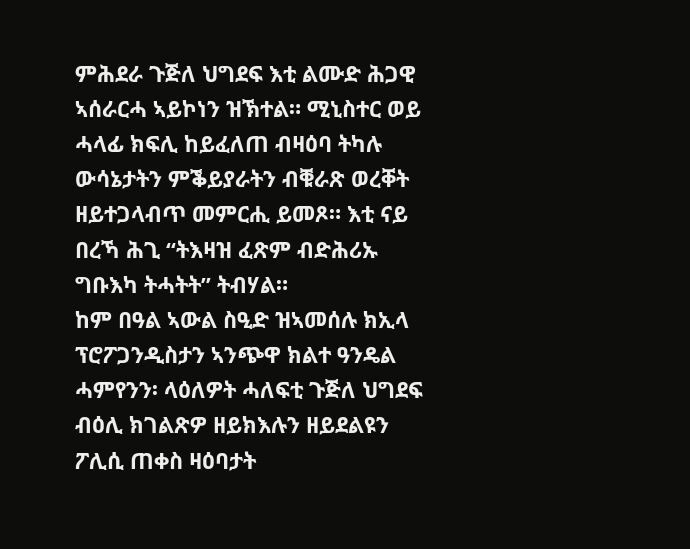ምሕደራ ጉጅለ ህግደፍ እቲ ልሙድ ሕጋዊ ኣሰራርሓ ኣይኮነን ዝኽተል። ሚኒስተር ወይ ሓላፊ ክፍሊ ከይፈለጠ ብዛዕባ ትካሉ ውሳኔታትን ምቕይያራትን ብቑራጽ ወረቐት ዘይተጋላብጥ መምርሒ ይመጾ። እቲ ናይ በረኻ ሕጊ “ትእዛዝ ፈጽም ብድሕሪኡ ግቡእካ ትሓትት” ትብሃል።
ከም በዓል ኣውል ስዒድ ዝኣመሰሉ ክኢላ ፕሮፖጋንዲስታን ኣንጭዋ ክልተ ዓንዴል ሓምየንን፡ ላዕለዎት ሓለፍቲ ጉጅለ ህግደፍ ብዕሊ ክገልጽዎ ዘይክእሉን ዘይደልዩን ፖሊሲ ጠቀስ ዛዕባታት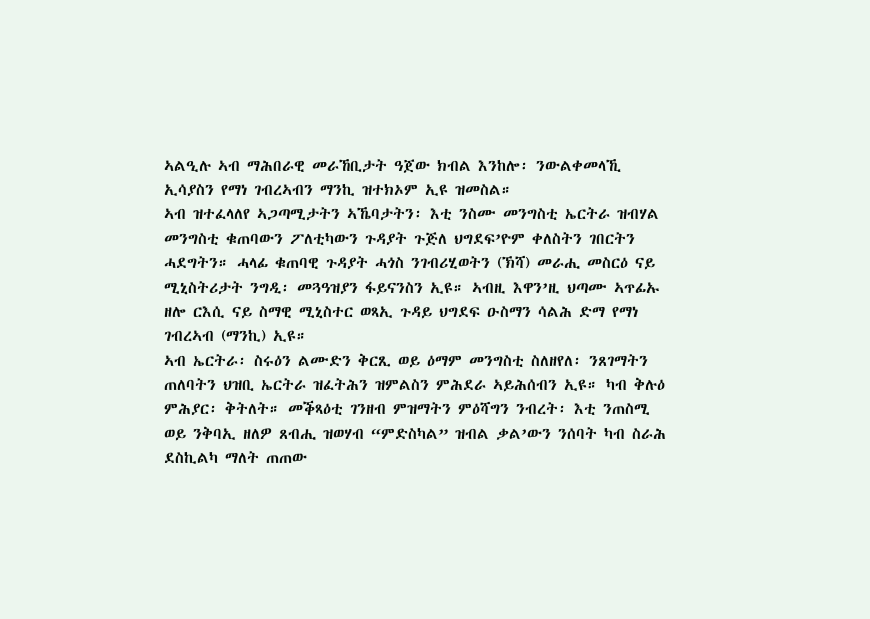ኣልዒሉ ኣብ ማሕበራዊ መራኸቢታት ዓጀው ክብል እንከሎ፡ ንውልቀመላኺ ኢሳያስን የማነ ገብረኣብን ማንኪ ዝተክኦም ኢዩ ዝመስል።
ኣብ ዝተፈላለየ ኣጋጣሚታትን ኣኼባታትን፡ እቲ ንስሙ መንግስቲ ኤርትራ ዝብሃል መንግስቲ ቁጠባውን ፖለቲካውን ጉዳያት ጉጅለ ህግደፍ’ዮም ቀለስትን ገበርትን ሓደግትን። ሓላፊ ቁጠባዊ ጉዳያት ሓጎስ ንገብሪሂወትን (ኽሻ) መራሒ መስርዕ ናይ ሚኒስትሪታት ንግዲ፡ መጓዓዝያን ፋይናንስን ኢዩ። ኣብዚ እዋን’ዚ ህጣሙ ኣጥፊኡ ዘሎ ርእሲ ናይ ስማዊ ሚኒስተር ወጻኢ ጉዳይ ህግደፍ ዑስማን ሳልሕ ድማ የማነ ገብረኣብ (ማንኪ) ኢዩ።
ኣብ ኤርትራ፡ ስሩዕን ልሙድን ቅርጺ ወይ ዕማም መንግስቲ ስለዘየለ፡ ንጸገማትን ጠለባትን ህዝቢ ኤርትራ ዝፈትሕን ዝምልስን ምሕደራ ኣይሕሰብን ኢዩ። ካብ ቅሉዕ ምሕያር፡ ቅትለት። መቕጻዕቲ ገንዘብ ምዝማትን ምዕሻግን ንብረት፡ እቲ ንጠስሚ ወይ ንቅባኢ ዘለዎ ጸብሒ ዝወሃብ “ምድስካል” ዝብል ቃል’ውን ንሰባት ካብ ስራሕ ደስኪልካ ማለት ጠጠው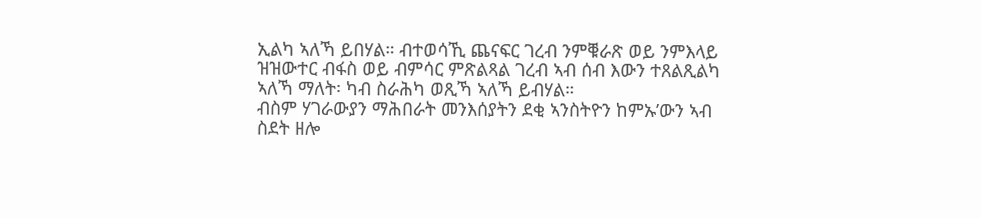ኢልካ ኣለኻ ይበሃል። ብተወሳኺ ጨናፍር ገረብ ንምቑራጽ ወይ ንምእላይ ዝዝውተር ብፋስ ወይ ብምሳር ምጽልጻል ገረብ ኣብ ሰብ እውን ተጸልጺልካ ኣለኻ ማለት፡ ካብ ስራሕካ ወጺኻ ኣለኻ ይብሃል።
ብስም ሃገራውያን ማሕበራት መንእሰያትን ደቂ ኣንስትዮን ከምኡ’ውን ኣብ ስደት ዘሎ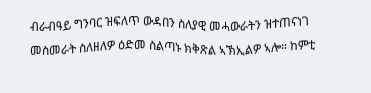ብራብዓይ ግንባር ዝፍለጥ ውዳበን ስለያዊ መሓውራትን ዝተጠናነገ መስመራት ስለዘለዎ ዕድመ ስልጣኑ ክቅጽል ኣኽኢልዎ ኣሎ። ከምቲ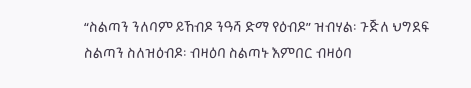“ስልጣን ንለባም ይኸብዶ ንዓሻ ድማ የዕብዶ” ዝብሃል፡ ጉጅለ ህግደፍ ስልጣን ስለዝዕብዶ፡ ብዛዕባ ስልጣኑ እምበር ብዛዕባ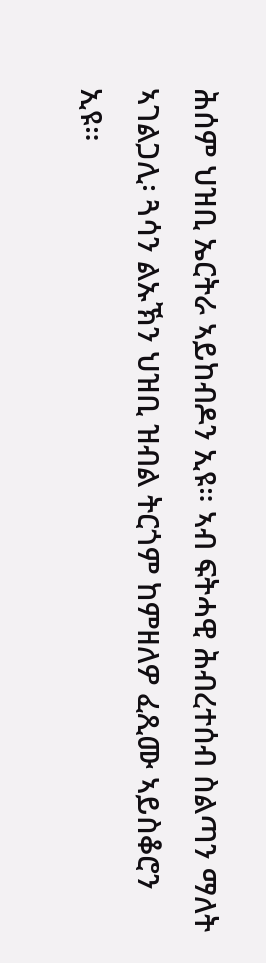ሕሰም ህዝቢ ኤርትራ ኣይከብዶን ኢዩ። ኣብ ፍትሓዊ ሕብረተሰብ ስልጣን ማለት ኣገልጋሊ፡ ጓሳን ልኡኽን ህዝቢ ዝብል ትርጎም ከምዘለዎ ፈጺሙ ኣይስቆሮን ኢዩ።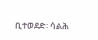ቢተወደድ፡ ሳልሕ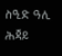ስዒድ ዓሊ ሕጃይ